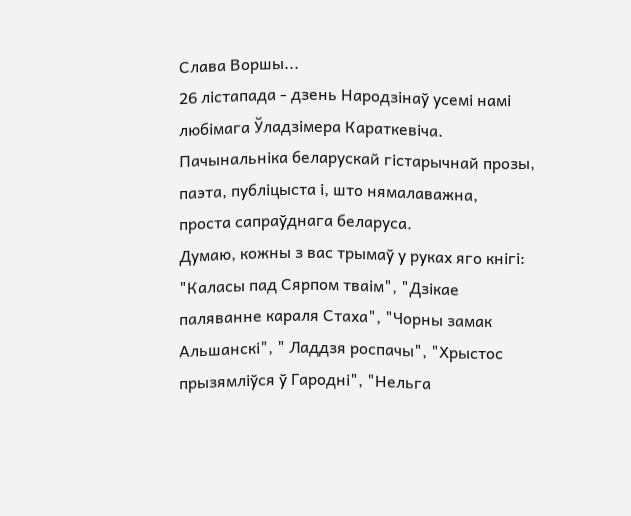Слава Воршы...
26 лістапада - дзень Народзінаў усемі намі любімага Ўладзімера Караткевіча.
Пачынальніка беларускай гістарычнай прозы, паэта, публіцыста і, што нямалаважна,
проста сапраўднага беларуса.
Думаю, кожны з вас трымаў у руках яго кнігі: "Каласы пад Сярпом тваім", "Дзікае
паляванне караля Стаха", "Чорны замак Альшанскі", " Ладдзя роспачы", "Хрыстос
прызямліўся ў Гародні", "Нельга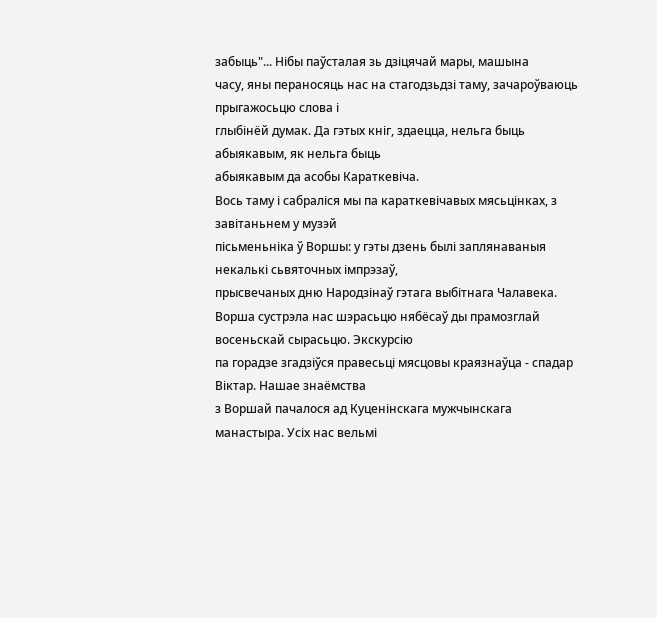забыць"... Нібы паўсталая зь дзіцячай мары, машына
часу, яны пераносяць нас на стагодзьдзі таму, зачароўваюць прыгажосьцю слова і
глыбінёй думак. Да гэтых кніг, здаецца, нельга быць абыякавым, як нельга быць
абыякавым да асобы Караткевіча.
Вось таму і сабраліся мы па караткевічавых мясьцінках, з завітаньнем у музэй
пісьменьніка ў Воршы: у гэты дзень былі заплянаваныя некалькі сьвяточных імпрэзаў,
прысвечаных дню Народзінаў гэтага выбітнага Чалавека.
Ворша сустрэла нас шэрасьцю нябёсаў ды прамозглай восеньскай сырасьцю. Экскурсію
па горадзе згадзіўся правесьці мясцовы краязнаўца - спадар Віктар. Нашае знаёмства
з Воршай пачалося ад Куценінскага мужчынскага манастыра. Усіх нас вельмі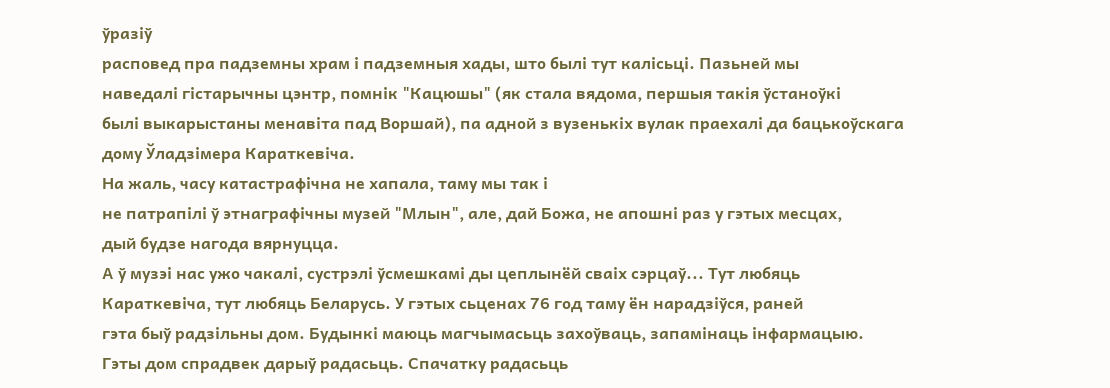ўразіў
расповед пра падземны храм і падземныя хады, што былі тут калісьці. Пазьней мы
наведалі гістарычны цэнтр, помнік "Кацюшы" (як стала вядома, першыя такія ўстаноўкі
былі выкарыстаны менавіта пад Воршай), па адной з вузенькіх вулак праехалі да бацькоўскага
дому Ўладзімера Караткевіча.
На жаль, часу катастрафічна не хапала, таму мы так і
не патрапілі ў этнаграфічны музей "Млын", але, дай Божа, не апошні раз у гэтых месцах,
дый будзе нагода вярнуцца.
А ў музэі нас ужо чакалі, сустрэлі ўсмешкамі ды цеплынёй сваіх сэрцаў... Тут любяць
Караткевіча, тут любяць Беларусь. У гэтых сьценах 76 год таму ён нарадзіўся, раней
гэта быў радзільны дом. Будынкі маюць магчымасьць захоўваць, запамінаць інфармацыю.
Гэты дом спрадвек дарыў радасьць. Спачатку радасьць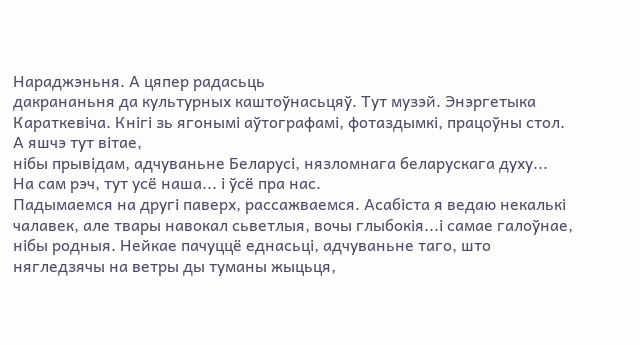Нараджэньня. А цяпер радасьць
дакрананьня да культурных каштоўнасьцяў. Тут музэй. Энэргетыка
Караткевіча. Кнігі зь ягонымі аўтографамі, фотаздымкі, працоўны стол. А яшчэ тут вітае,
нібы прывідам, адчуваньне Беларусі, нязломнага беларускага духу...
На сам рэч, тут усё наша... і ўсё пра нас.
Падымаемся на другі паверх, рассажваемся. Асабіста я ведаю некалькі чалавек, але твары навокал сьветлыя, вочы глыбокія...і самае галоўнае, нібы родныя. Нейкае пачуццё еднасьці, адчуваньне таго, што нягледзячы на ветры ды туманы жыцьця,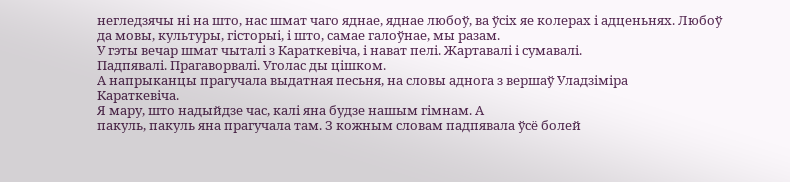негледзячы ні на што, нас шмат чаго яднае, яднае любоў, ва ўсіх яе колерах і адценьнях. Любоў да мовы, культуры, гісторыі, і што, самае галоўнае, мы разам.
У гэты вечар шмат чыталі з Караткевіча, і нават пелі. Жартавалі і сумавалі.
Падпявалі. Прагаворвалі. Уголас ды цішком.
А напрыканцы прагучала выдатная песьня, на словы аднога з вершаў Уладзіміра
Караткевіча.
Я мару, што надыйдзе час, калі яна будзе нашым гімнам. А
пакуль, пакуль яна прагучала там. З кожным словам падпявала ўсё болей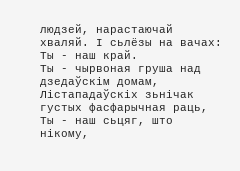людзей, нарастаючай хваляй. І сьлёзы на вачах:
Ты - наш край.
Ты - чырвоная груша над дзедаўскім домам,
Лістападаўскіх зьнічак густых фасфарычная раць,
Ты - наш сьцяг, што нікому,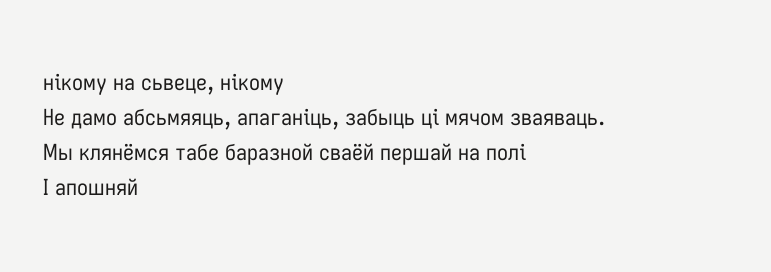нікому на сьвеце, нікому
Не дамо абсьмяяць, апаганіць, забыць ці мячом зваяваць.
Мы клянёмся табе баразной сваёй першай на полі
І апошняй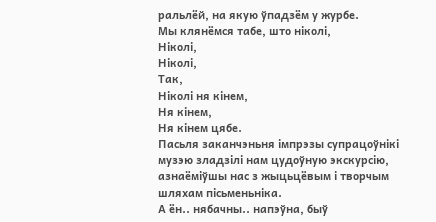ральлёй, на якую ўпадзём у журбе.
Мы клянёмся табе, што ніколі,
Ніколі,
Ніколі,
Так,
Ніколі ня кінем,
Ня кінем,
Ня кінем цябе.
Пасьля заканчэньня імпрэзы супрацоўнікі музэю зладзілі нам цудоўную экскурсію, азнаёміўшы нас з жыцьцёвым і творчым шляхам пісьменьніка.
А ён.. нябачны.. напэўна, быў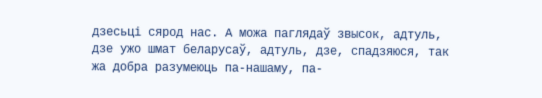дзесьці сярод нас. А можа паглядаў звысок, адтуль, дзе ужо шмат беларусаў, адтуль, дзе, спадзяюся, так жа добра разумеюць па-нашаму, па-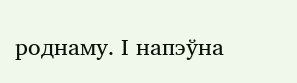роднаму. І напэўна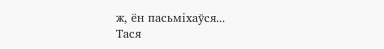ж, ён пасьміхаўся...
Тася